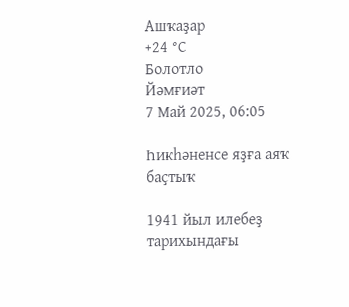Ашҡаҙар
+24 °С
Болотло
Йәмғиәт
7 Май 2025, 06:05

Һикһәненсе яҙға аяҡ баҫтыҡ

1941 йыл илебеҙ тарихындағы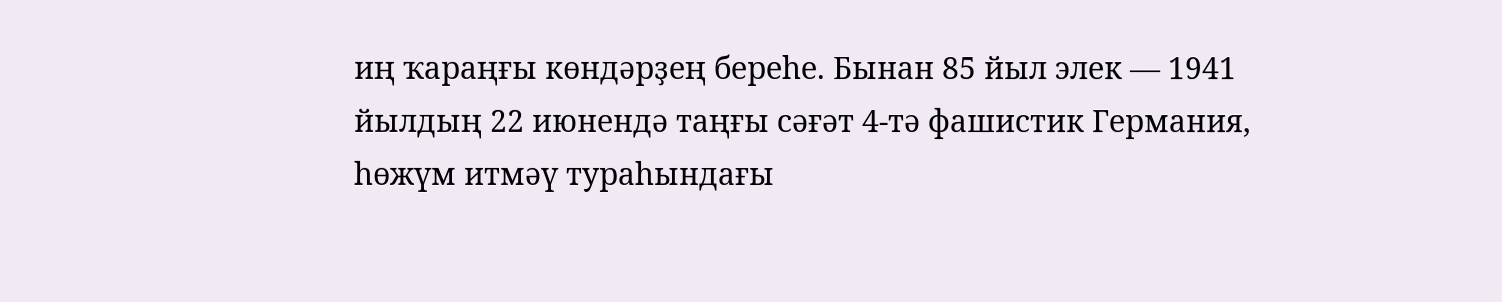иң ҡараңғы көндәрҙең береһе. Бынан 85 йыл элек — 1941 йылдың 22 июнендә таңғы сәғәт 4-тә фашистик Германия, һөжүм итмәү тураһындағы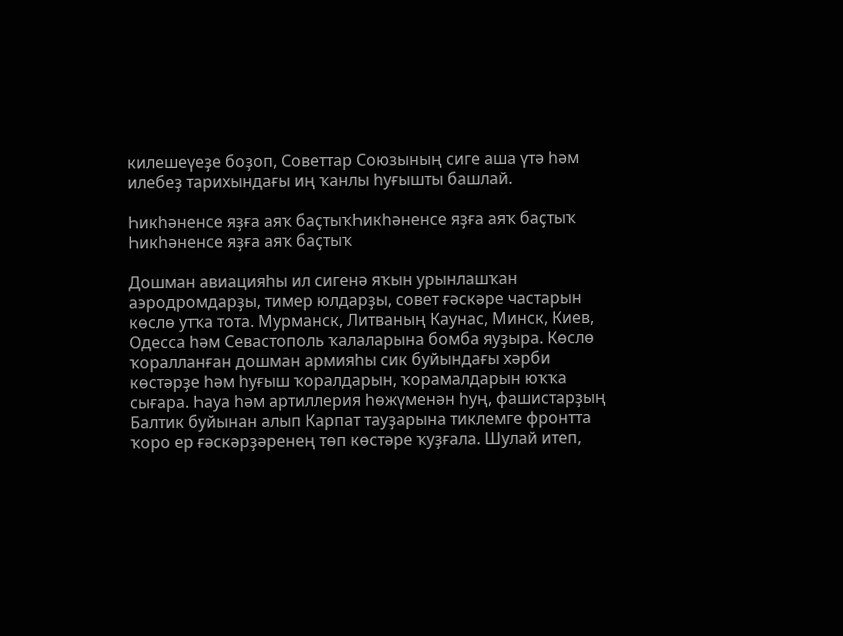килешеүеҙе боҙоп, Советтар Союзының сиге аша үтә һәм илебеҙ тарихындағы иң ҡанлы һуғышты башлай.

Һикһәненсе яҙға аяҡ баҫтыҡҺикһәненсе яҙға аяҡ баҫтыҡ
Һикһәненсе яҙға аяҡ баҫтыҡ

Дошман авиацияһы ил сигенә яҡын урынлашҡан аэродромдарҙы, тимер юлдарҙы, совет ғәскәре частарын көслө утҡа тота. Мурманск, Литваның Каунас, Минск, Киев, Одесса һәм Севастополь ҡалаларына бомба яуҙыра. Көслө ҡоралланған дошман армияһы сик буйындағы хәрби көстәрҙе һәм һуғыш ҡоралдарын, ҡорамалдарын юҡҡа сығара. Һауа һәм артиллерия һөжүменән һуң, фашистарҙың Балтик буйынан алып Карпат тауҙарына тиклемге фронтта ҡоро ер ғәскәрҙәренең төп көстәре ҡуҙғала. Шулай итеп,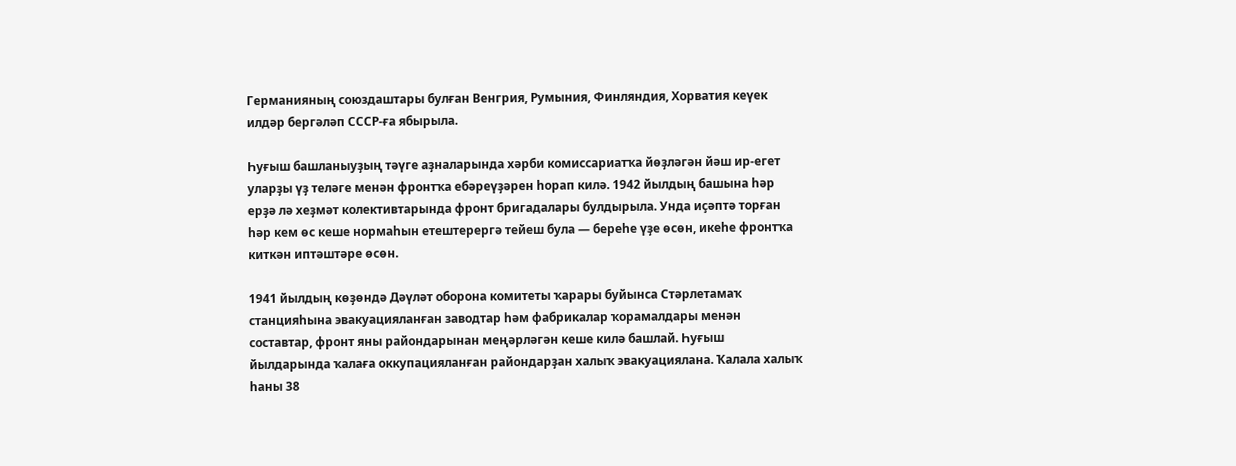Германияның союздаштары булған Венгрия, Румыния, Финляндия, Хорватия кеүек илдәр бергәләп СССР-ға ябырыла.

Һуғыш башланыуҙың тәүге аҙналарында хәрби комиссариатҡа йөҙләгән йәш ир-егет уларҙы үҙ теләге менән фронтҡа ебәреүҙәрен һорап килә. 1942 йылдың башына һәр ерҙә лә хеҙмәт колективтарында фронт бригадалары булдырыла. Унда иҫәптә торған һәр кем өс кеше нормаһын етештерергә тейеш була — береһе үҙе өсөн, икеһе фронтҡа киткән иптәштәре өсөн.

1941 йылдың көҙөндә Дәүләт оборона комитеты ҡарары буйынса Стәрлетамаҡ станцияһына эвакуацияланған заводтар һәм фабрикалар ҡорамалдары менән составтар, фронт яны райондарынан меңәрләгән кеше килә башлай. Һуғыш йылдарында ҡалаға оккупацияланған райондарҙан халыҡ эвакуациялана. Ҡалала халыҡ һаны 38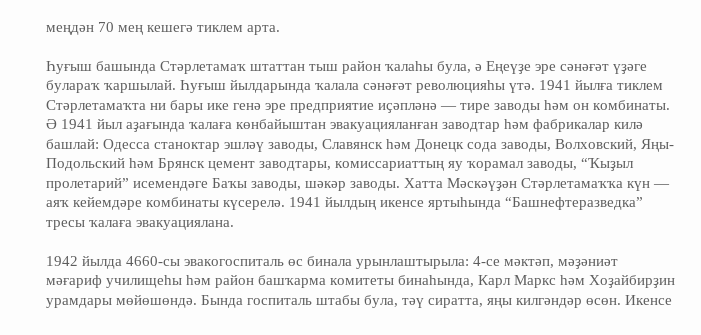меңдән 70 мең кешегә тиклем арта.

Һуғыш башында Стәрлетамаҡ штаттан тыш район ҡалаһы була, ә Еңеүҙе эре сәнәғәт үҙәге булараҡ ҡаршылай. Һуғыш йылдарында ҡалала сәнәғәт революцияһы үтә. 1941 йылға тиклем Стәрлетамаҡта ни бары ике генә эре предприятие иҫәпләнә — тире заводы һәм он комбинаты. Ә 1941 йыл аҙағында ҡалаға көнбайыштан эвакуацияланған заводтар һәм фабрикалар килә башлай: Одесса станоктар эшләү заводы, Славянск һәм Донецк сода заводы, Волховский, Яңы-Подольский һәм Брянск цемент заводтары, комиссариаттың яу ҡорамал заводы, “Ҡыҙыл пролетарий” исемендәге Баҡы заводы, шәкәр заводы. Хатта Мәскәүҙән Стәрлетамаҡҡа күн — аяҡ кейемдәре комбинаты күсерелә. 1941 йылдың икенсе яртыһында “Башнефтеразведка” тресы ҡалаға эвакуациялана.

1942 йылда 4660-сы эвакогоспиталь өс бинала урынлаштырыла: 4-се мәктәп, мәҙәниәт мәғариф училищеһы һәм район башҡарма комитеты бинаһында, Карл Маркс һәм Хоҙайбирҙин урамдары мөйөшөндә. Бында госпиталь штабы була, тәү сиратта, яңы килгәндәр өсөн. Икенсе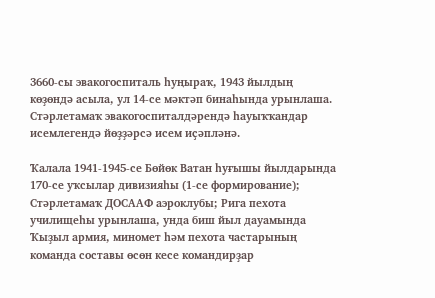3660-сы эвакогоспиталь һуңыраҡ, 1943 йылдың көҙөндә асыла, ул 14-се мәктәп бинаһында урынлаша. Стәрлетамаҡ эвакогоспиталдәрендә һауыҡҡандар исемлегендә йөҙҙәрсә исем иҫәпләнә.

Ҡалала 1941-1945-се Бөйөк Ватан һуғышы йылдарында 170-се уҡсылар дивизияһы (1-се формирование); Стәрлетамаҡ ДОСААФ аэроклубы; Рига пехота училищеһы урынлаша, унда биш йыл дауамында Ҡыҙыл армия, миномет һәм пехота частарының команда составы өсөн кесе командирҙар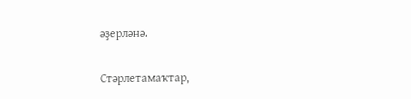әҙерләнә.

Стәрлетамаҡтар,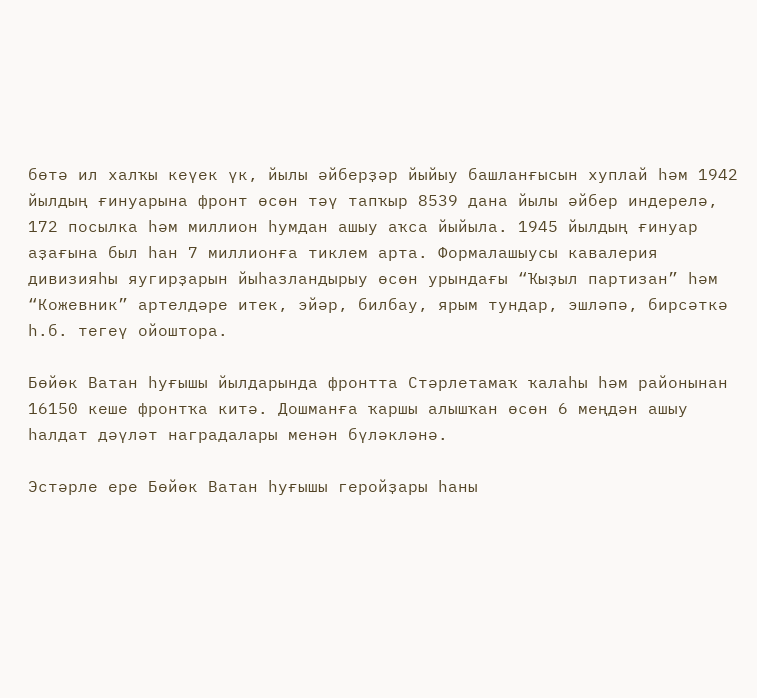бөтә ил халҡы кеүек үк, йылы әйберҙәр йыйыу башланғысын хуплай һәм 1942 йылдың ғинуарына фронт өсөн тәү тапҡыр 8539 дана йылы әйбер индерелә, 172 посылка һәм миллион һумдан ашыу аҡса йыйыла. 1945 йылдың ғинуар аҙағына был һан 7 миллионға тиклем арта. Формалашыусы кавалерия дивизияһы яугирҙарын йыһазландырыу өсөн урындағы “Ҡыҙыл партизан” һәм “Кожевник” артелдәре итек, эйәр, билбау, ярым тундар, эшләпә, бирсәткә һ.б. тегеү ойоштора.

Бөйөк Ватан һуғышы йылдарында фронтта Стәрлетамаҡ ҡалаһы һәм районынан 16150 кеше фронтҡа китә. Дошманға ҡаршы алышҡан өсөн 6 меңдән ашыу һалдат дәүләт наградалары менән бүләкләнә.

Эстәрле ере Бөйөк Ватан һуғышы геройҙары һаны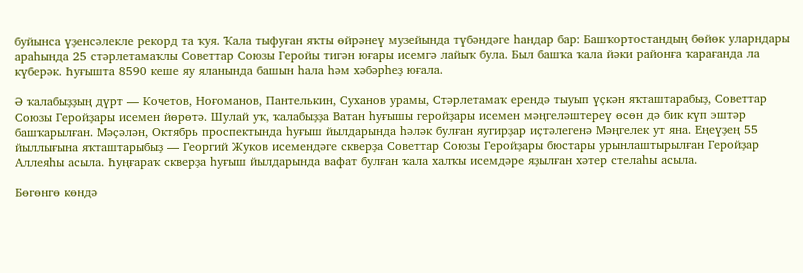буйынса үҙенсәлекле рекорд та ҡуя. Ҡала тыфуған яҡты өйрәнеү музейында түбәндәге һандар бар: Башҡортостандың бөйөк уларндары араһында 25 стәрлетамаҡлы Советтар Союзы Геройы тигән юғары исемгә лайыҡ була. Был башҡа ҡала йәки районға ҡарағанда ла күберәк. Һуғышта 8590 кеше яу яланында башын һала һәм хәбәрһеҙ юғала.

Ә ҡалабыҙҙың дүрт — Кочетов, Ноғоманов, Пантелькин, Суханов урамы, Стәрлетамаҡ ерендә тыуып үҫкән яҡташтарабыҙ, Советтар Союзы Геройҙары исемен йөрөтә. Шулай уҡ, ҡалабыҙҙа Ватан һуғышы геройҙары исемен мәңгеләштереү өсөн дә бик күп эштәр башҡарылған. Мәҫәлән, Октябрь проспектында һуғыш йылдарында һәләк булған яугирҙар иҫтәлегенә Мәңгелек ут яна. Еңеүҙең 55 йыллығына яҡташтарыбыҙ — Георгий Жуков исемендәге скверҙа Советтар Союзы Геройҙары бюстары урынлаштырылған Геройҙар Аллеяһы асыла. Һуңғараҡ скверҙа һуғыш йылдарында вафат булған ҡала халҡы исемдәре яҙылған хәтер стелаһы асыла.

Бөгөнгө көндә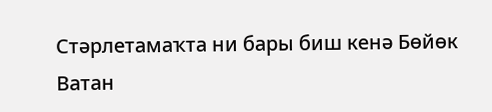Стәрлетамаҡта ни бары биш кенә Бөйөк Ватан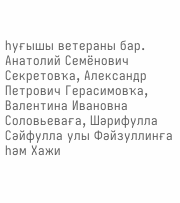һуғышы ветераны бар. Анатолий Семёнович Секретовҡа, Александр Петрович Герасимовҡа, Валентина Ивановна Соловьеваға, Шәрифулла Сәйфулла улы Фәйзуллинға һәм Хажи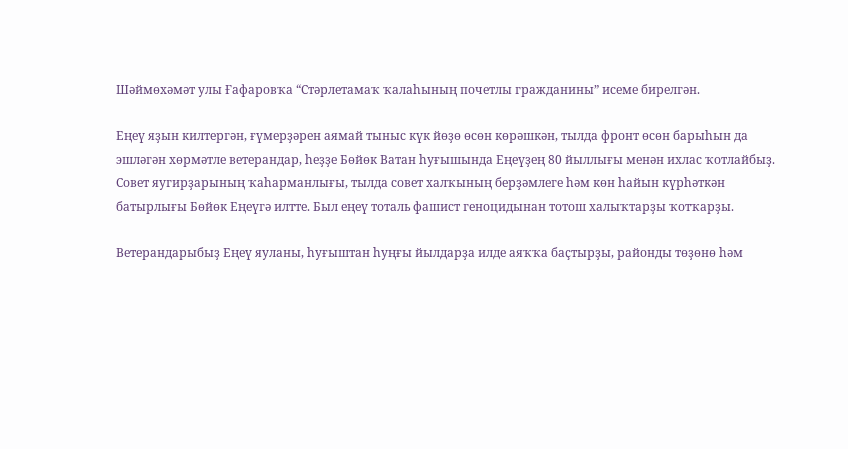Шәймөхәмәт улы Ғафаровҡа “Стәрлетамаҡ ҡалаһының почетлы гражданины” исеме бирелгән.

Еңеү яҙын килтергән, ғүмерҙәрен аямай тыныс күк йөҙө өсөн көрәшкән, тылда фронт өсөн барыһын да эшләгән хөрмәтле ветерандар, һеҙҙе Бөйөк Ватан һуғышында Еңеүҙең 80 йыллығы менән ихлас ҡотлайбыҙ. Совет яугирҙарының ҡаһарманлығы, тылда совет халҡының берҙәмлеге һәм көн һайын күрһәткән батырлығы Бөйөк Еңеүгә илтте. Был еңеү тоталь фашист геноцидынан тотош халыҡтарҙы ҡотҡарҙы.

Ветерандарыбыҙ Еңеү яуланы, һуғыштан һуңғы йылдарҙа илде аяҡҡа баҫтырҙы, районды төҙөнө һәм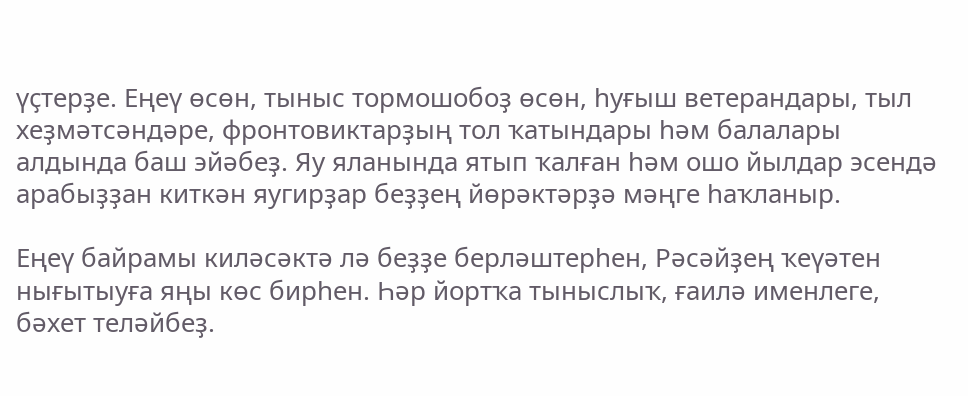үҫтерҙе. Еңеү өсөн, тыныс тормошобоҙ өсөн, һуғыш ветерандары, тыл хеҙмәтсәндәре, фронтовиктарҙың тол ҡатындары һәм балалары алдында баш эйәбеҙ. Яу яланында ятып ҡалған һәм ошо йылдар эсендә арабыҙҙан киткән яугирҙар беҙҙең йөрәктәрҙә мәңге һаҡланыр.

Еңеү байрамы киләсәктә лә беҙҙе берләштерһен, Рәсәйҙең ҡеүәтен нығытыуға яңы көс бирһен. Һәр йортҡа тыныслыҡ, ғаилә именлеге, бәхет теләйбеҙ.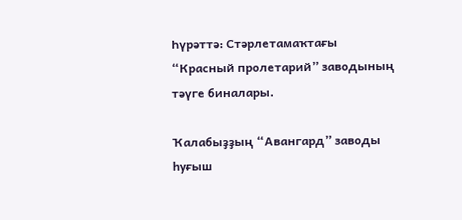Һүрәттә: Стәрлетамаҡтағы “Красный пролетарий” заводының тәүге биналары.

Ҡалабыҙҙың “Авангард” заводы һуғыш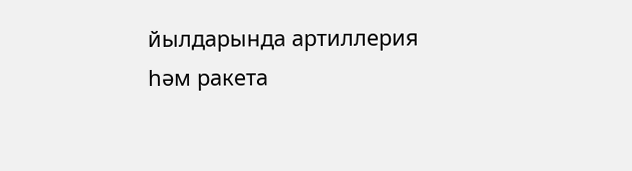йылдарында артиллерия һәм ракета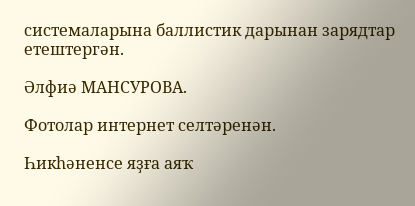системаларына баллистик дарынан зарядтар етештергән.

Әлфиә МАНСУРОВА.

Фотолар интернет селтәренән.

Һикһәненсе яҙға аяҡ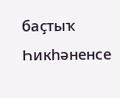баҫтыҡ
Һикһәненсе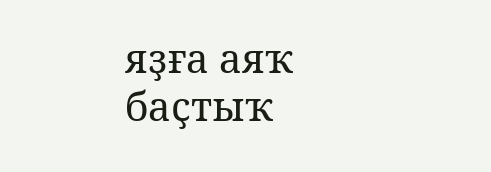яҙға аяҡ баҫтыҡ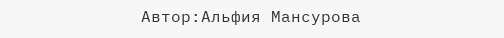Автор:Альфия Мансурова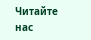Читайте нас